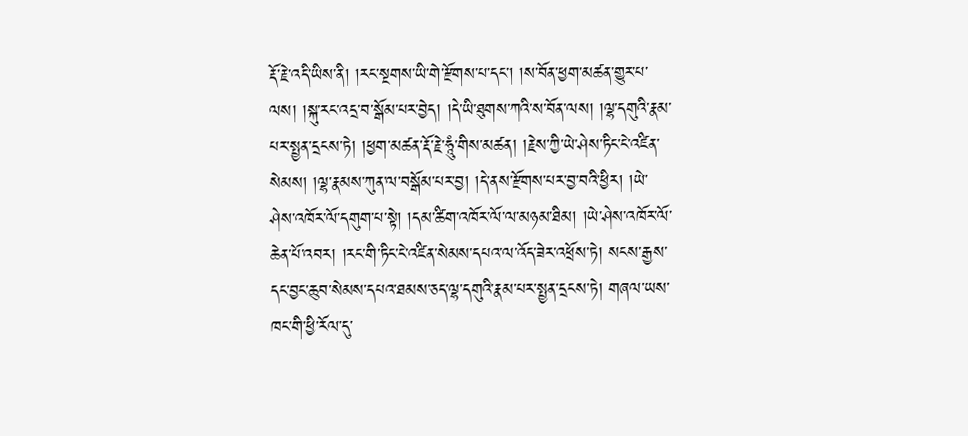རྡོ་རྗེ་འདི་ཡིས་ནི། །རང་སྔགས་ཡི་གེ་རྫོགས་པ་དང་། །ས་བོན་ཕྱག་མཚན་གྱུར་པ་ལས། །སྐུ་རང་འདྲ་བ་སྒོམ་པར་བྱེད། །དེ་ཡི་ཐུགས་ཀའི་ས་བོན་ལས། །ལྷ་དགུའི་རྣམ་པར་སྤྱན་དྲངས་ཏེ། །ཕྱག་མཚན་རྡོ་རྗེ་ཧཱུཾ་གིས་མཚན། །རྗེས་ཀྱི་ཡེ་ཤེས་ཏིང་ངེ་འཛིན་སེམས། །ལྷ་རྣམས་ཀུན་ལ་བསྒོམ་པར་བྱ། །དེ་ནས་རྫོགས་པར་བྱ་བའི་ཕྱིར། །ཡེ་ཤེས་འཁོར་ལོ་དགུག་པ་སྟེ། །དམ་ཚིག་འཁོར་ལོ་ལ་མཉམ་ཐིམ། །ཡེ་ཤེས་འཁོར་ལོ་ཆེན་པོ་འབར། །རང་གི་ཏིང་ངེ་འཛིན་སེམས་དཔའ་ལ་འོད་ཟེར་འཕྲོས་ཏེ། སངས་རྒྱས་དང་བྱང་ཆུབ་སེམས་དཔའ་ཐམས་ཅད་ལྷ་དགུའི་རྣམ་པར་སྤྱན་དྲངས་ཏེ། གཞལ་ཡས་ཁང་གི་ཕྱི་རོལ་དུ་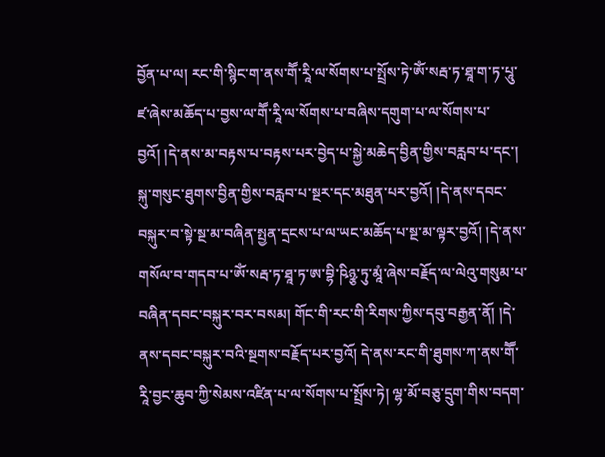བྱོན་པ་ལ། རང་གི་སྙིང་ག་ནས་གཽ་རཱི་ལ་སོགས་པ་སྤྲོས་ཏེ་ཨོཾ་སརྦ་ཏ་ཐཱ་ག་ཏ་པཱུ་ཛ་ཞེས་མཆོད་པ་བྱས་ལ་གཽ་རཱི་ལ་སོགས་པ་བཞིས་དགུག་པ་ལ་སོགས་པ་བྱའོ། །དེ་ནས་མ་བརྟས་པ་བརྟས་པར་བྱེད་པ་སྐྱེ་མཆེད་བྱིན་གྱིས་བརླབ་པ་དང་། སྐུ་གསུང་ཐུགས་བྱིན་གྱིས་བརླབ་པ་སྔར་དང་མཐུན་པར་བྱའོ། །དེ་ནས་དབང་བསྐུར་བ་སྟེ་སྔ་མ་བཞིན་སྤྱན་དྲངས་པ་ལ་ཡང་མཆོད་པ་སྔ་མ་ལྟར་བྱའོ། །དེ་ནས་གསོལ་བ་གདབ་པ་ཨོཾ་སརྦ་ཏ་ཐཱ་ཏ་ཨ་བྷི་ཥིཉྩ་ཏུ་མཱཾ་ཞེས་བརྗོད་ལ་ལེའུ་གསུམ་པ་བཞིན་དབང་བསྐུར་བར་བསམ། གོང་གི་རང་གི་རིགས་ཀྱིས་དབུ་བརྒྱན་ནོ། །དེ་ནས་དབང་བསྐུར་བའི་སྔགས་བརྗོད་པར་བྱའོ། དེ་ནས་རང་གི་ཐུགས་ཀ་ནས་གཽ་རཱི་བྱང་ཆུབ་ཀྱི་སེམས་འཛིན་པ་ལ་སོགས་པ་སྤྲོས་ཏེ། ལྷ་མོ་བཅུ་དྲུག་གིས་བདག་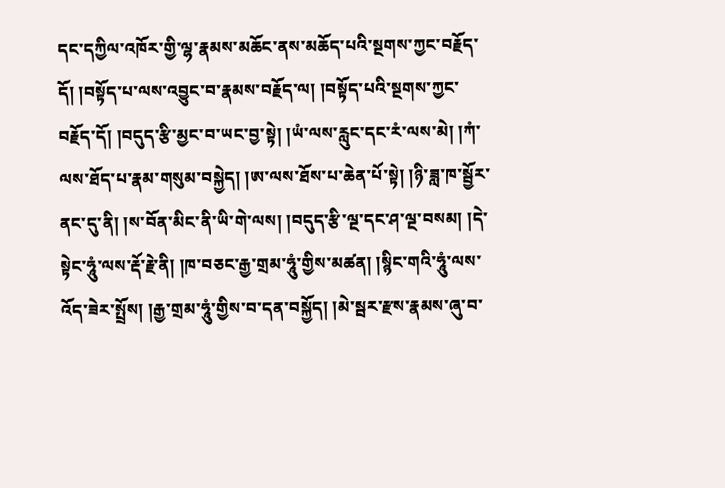དང་དཀྱིལ་འཁོར་གྱི་ལྷ་རྣམས་མཆོང་ནས་མཆོད་པའི་སྔགས་ཀྱང་བརྗོད་དོ། །བསྟོད་པ་ལས་འབྱུང་བ་རྣམས་བརྗོད་ལ། །བསྟོད་པའི་སྔགས་ཀྱང་བརྗོད་དོ། །བདུད་རྩི་མྱང་བ་ཡང་བྱ་སྟེ། །ཡཾ་ལས་རླུང་དང་རཾ་ལས་མེ། །ཀཾ་ལས་ཐོད་པ་རྣམ་གསུམ་བསྐྱེད། །ཨ་ལས་ཐོས་པ་ཆེན་པོ་སྟེ། །ཉི་ཟླ་ཁ་སྦྱོར་ནང་དུ་ནི། །ས་བོན་མིང་ནི་ཡི་གེ་ལས། །བདུད་རྩི་ལྔ་དང་ཤ་ལྔ་བསམ། །དེ་སྟེང་ཧཱུཾ་ལས་རྡོ་རྗེ་ནི། །ཁ་བཅང་རྒྱ་གྲམ་ཧཱུཾ་གྱིས་མཚན། །སྙིང་གའི་ཧཱུཾ་ལས་འོད་ཟེར་སྤྲོས། །རྒྱ་གྲམ་ཧཱུཾ་གྱིས་བ་དན་བསྐྱོད། །མེ་སྦར་རྫས་རྣམས་ཞུ་བ་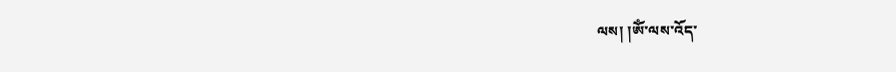ལས། །ཨོཾ་ལས་འོད་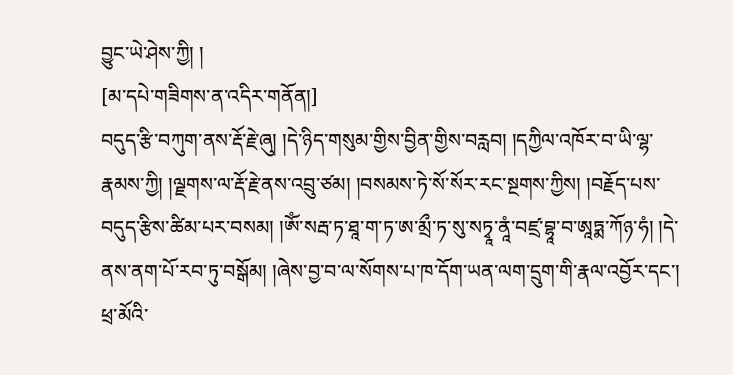བྱུང་ཡེ་ཤེས་ཀྱི། །
[མ་དཔེ་གཟིགས་ན་འདིར་གནོན།]
བདུད་རྩི་བཀུག་ནས་རྡོ་རྗེ་ཞུ། །དེ་ཉིད་གསུམ་གྱིས་བྱིན་གྱིས་བརླབ། །དཀྱིལ་འཁོར་བ་ཡི་ལྷ་རྣམས་ཀྱི། །ལྗགས་ལ་རྡོ་རྗེ་ནས་འབྲུ་ཙམ། །བསམས་ཏེ་སོ་སོར་རང་སྔགས་ཀྱིས། །བརྗོད་པས་བདུད་རྩིས་ཚིམ་པར་བསམ། །ཨོཾ་སརྦ་ཏ་ཐཱ་ག་ཏ་ཨ་མྲྀ་ཏ་སུ་སཏྭཱ་ནཱཾ་བཛྲ་བྷཱ་བ་ཨཱཏྨ་ཀོཉ་ཧཾ། །དེ་ནས་ནག་པོ་རབ་ཏུ་བསྒོམ། །ཞེས་བྱ་བ་ལ་སོགས་པ་ཁ་དོག་ཡན་ལག་དྲུག་གི་རྣལ་འབྱོར་དང་། ཕྲ་མོའི་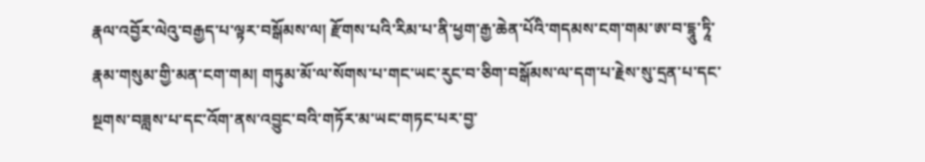རྣལ་འབྱོར་ལེའུ་བརྒྱད་པ་ལྟར་བསྒོམས་ལ། རྫོགས་པའི་རིམ་པ་ནི་ཕྱག་རྒྱ་ཆེན་པོའི་གདམས་ངག་གམ་ཨ་བ་དྷཱུ་ཏཱི་རྣམ་གསུམ་གྱི་མན་ངག་གམ། གཏུམ་མོ་ལ་སོགས་པ་གང་ཡང་རུང་བ་ཅིག་བསྒོམས་ལ་དག་པ་རྗེས་སུ་དྲན་པ་དང་སྔགས་བཟླས་པ་དང་འོག་ནས་འབྱུང་བའི་གཏོར་མ་ཡང་གཏང་པར་བྱ་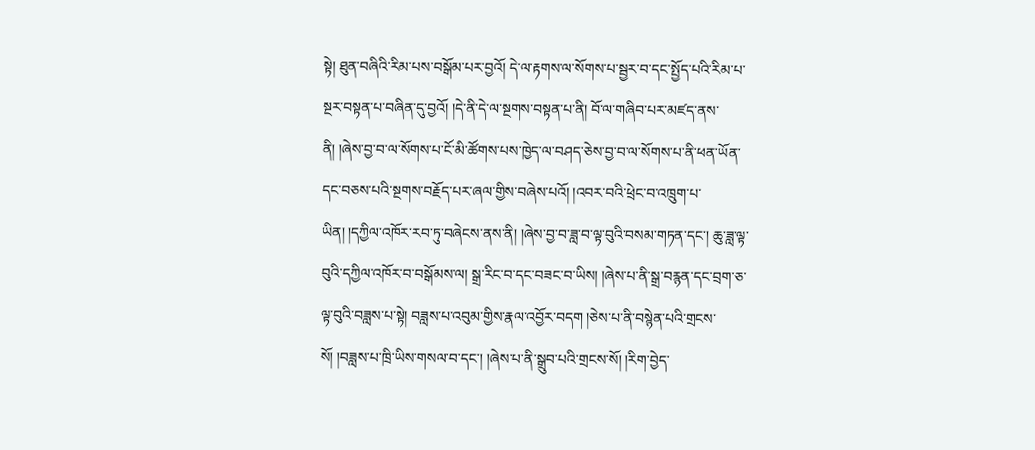སྟེ། ཐུན་བཞིའི་རིམ་པས་བསྒོམ་པར་བྱའོ། དེ་ལ་རྟགས་ལ་སོགས་པ་སྦྱར་བ་དང་སྤྱོད་པའི་རིམ་པ་སྔར་བསྟན་པ་བཞིན་དུ་བྱའོ། །དེ་ནི་དེ་ལ་སྔགས་བསྟན་པ་ནི། བོ་ལ་གཞིབ་པར་མཛད་ནས་ནི། །ཞེས་བྱ་བ་ལ་སོགས་པ་ངོ་མི་ཚོགས་པས་ཁྱེད་ལ་བཤད་ཅེས་བྱ་བ་ལ་སོགས་པ་ནི་ཕན་ཡོན་དང་བཅས་པའི་སྔགས་བརྗོད་པར་ཞལ་གྱིས་བཞེས་པའོ། །འབར་བའི་ཕྲེང་བ་འཁྲུག་པ་ཡིན། །དཀྱིལ་འཁོར་རབ་ཏུ་བཞེངས་ནས་ནི། །ཞེས་བྱ་བ་ཟླ་བ་ལྟ་བུའི་བསམ་གཏན་དང་། ཆུ་ཟླ་ལྟ་བུའི་དཀྱིལ་འཁོར་བ་བསྒོམས་ལ། སྒྲ་རིང་བ་དང་བཟང་བ་ཡིས། །ཞེས་པ་ནི་སྒྲ་བརྙན་དང་བྲག་ཅ་ལྟ་བུའི་བཟླས་པ་སྟེ། བཟླས་པ་འབུམ་གྱིས་རྣལ་འབྱོར་བདག །ཅེས་པ་ནི་བསྙེན་པའི་གྲངས་སོ། །བཟླས་པ་ཁྲི་ཡིས་གསལ་བ་དང་། །ཞེས་པ་ནི་སྒྲུབ་པའི་གྲངས་སོ། །རིག་བྱེད་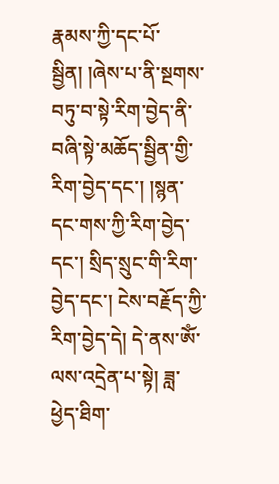རྣམས་ཀྱི་དང་པོ་སྦྱིན། །ཞེས་པ་ནི་སྔགས་བཏུ་བ་སྟེ་རིག་བྱེད་ནི་བཞི་སྟེ་མཆོད་སྦྱིན་གྱི་རིག་བྱེད་དང་། །སྙན་དང་གས་ཀྱི་རིག་བྱེད་དང་། སྲིད་སྲུང་གི་རིག་བྱེད་དང་། ངེས་བརྗོད་ཀྱི་རིག་བྱེད་དེ། དེ་ནས་ཨོཾ་ལས་འདྲེན་པ་སྟེ། ཟླ་ཕྱེད་ཐིག་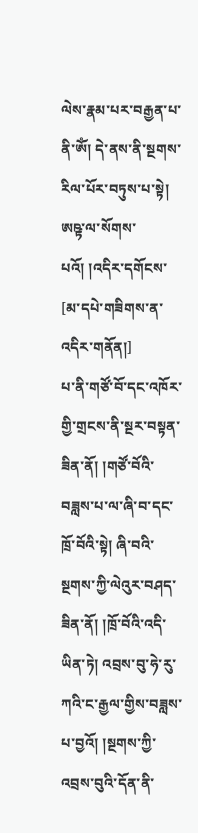ལེས་རྣམ་པར་བརྒྱན་པ་ནི་ཨོཾ། དེ་ནས་ནི་སྔགས་རིལ་པོར་བཏུས་པ་སྟེ། ཨཥྟ་ལ་སོགས་པའོ། །འདིར་དགོངས་
[མ་དཔེ་གཟིགས་ན་འདིར་གནོན།]
པ་ནི་གཙོ་བོ་དང་འཁོར་གྱི་གྲངས་ནི་སྔར་བསྟན་ཟིན་ནོ། །གཙོ་བོའི་བཟླས་པ་ལ་ཞི་བ་དང་ཁྲོ་བོའི་སྟེ། ཞི་བའི་སྔགས་ཀྱི་ལེའུར་བཤད་ཟིན་ནོ། །ཁྲོ་བོའི་འདི་ཡིན་ཏེ། འབྲས་བུ་ཧེ་རུ་ཀའི་ང་རྒྱལ་གྱིས་བཟླས་པ་བྱའོ། །སྔགས་ཀྱི་འབྲས་བུའི་དོན་ནི་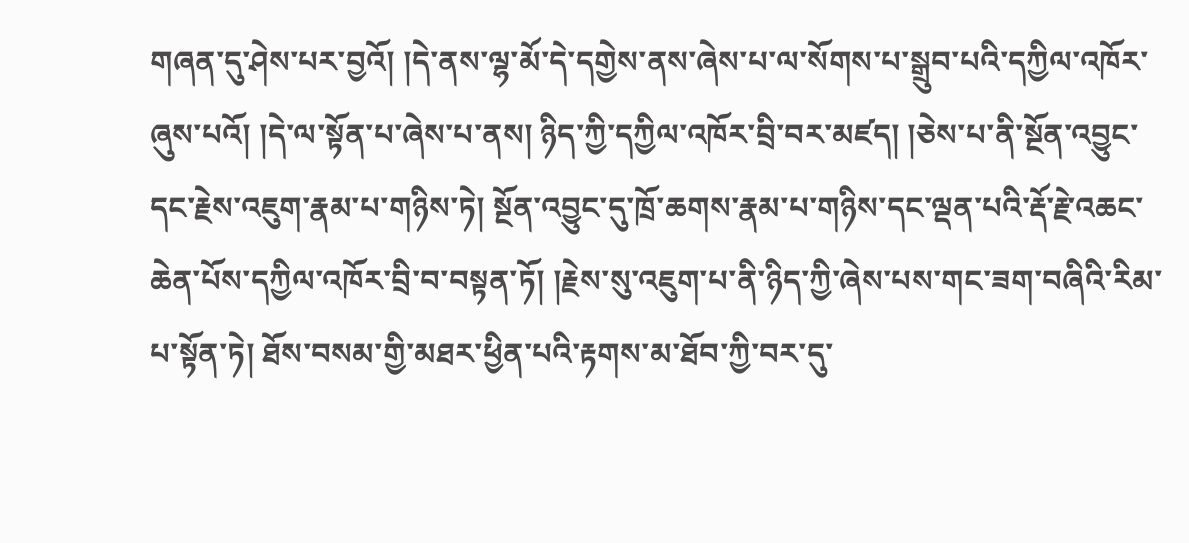གཞན་དུ་ཤེས་པར་བྱའོ། །དེ་ནས་ལྷ་མོ་དེ་དགྱེས་ནས་ཞེས་པ་ལ་སོགས་པ་སྒྲུབ་པའི་དཀྱིལ་འཁོར་ཞུས་པའོ། །དེ་ལ་སྟོན་པ་ཞེས་པ་ནས། ཉིད་ཀྱི་དཀྱིལ་འཁོར་བྲི་བར་མཛད། །ཅེས་པ་ནི་སྔོན་འབྱུང་དང་རྗེས་འཇུག་རྣམ་པ་གཉིས་ཏེ། སྔོན་འབྱུང་དུ་ཁྲོ་ཆགས་རྣམ་པ་གཉིས་དང་ལྡན་པའི་རྡོ་རྗེ་འཆང་ཆེན་པོས་དཀྱིལ་འཁོར་བྲི་བ་བསྟན་ཏོ། །རྗེས་སུ་འཇུག་པ་ནི་ཉིད་ཀྱི་ཞེས་པས་གང་ཟག་བཞིའི་རིམ་པ་སྟོན་ཏེ། ཐོས་བསམ་གྱི་མཐར་ཕྱིན་པའི་རྟགས་མ་ཐོབ་ཀྱི་བར་དུ་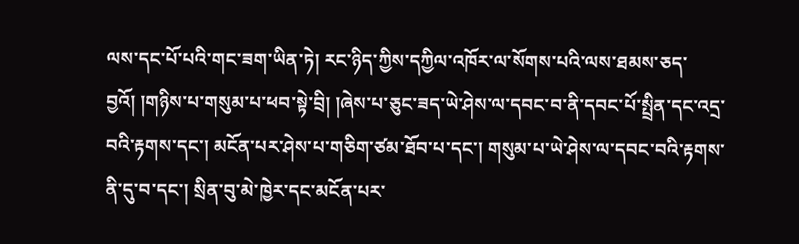ལས་དང་པོ་པའི་གང་ཟག་ཡིན་ཏེ། རང་ཉིད་ཀྱིས་དཀྱིལ་འཁོར་ལ་སོགས་པའི་ལས་ཐམས་ཅད་བྱའོ། །གཉིས་པ་གསུམ་པ་ཕབ་སྟེ་བྲི། །ཞེས་པ་ཅུང་ཟད་ཡེ་ཤེས་ལ་དབང་བ་ནི་དབང་པོ་སྤྲིན་དང་འདྲ་བའི་རྟགས་དང་། མངོན་པར་ཤེས་པ་གཅིག་ཙམ་ཐོབ་པ་དང་། གསུམ་པ་ཡེ་ཤེས་ལ་དབང་བའི་རྟགས་ནི་དུ་བ་དང་། སྲིན་བུ་མེ་ཁྱེར་དང་མངོན་པར་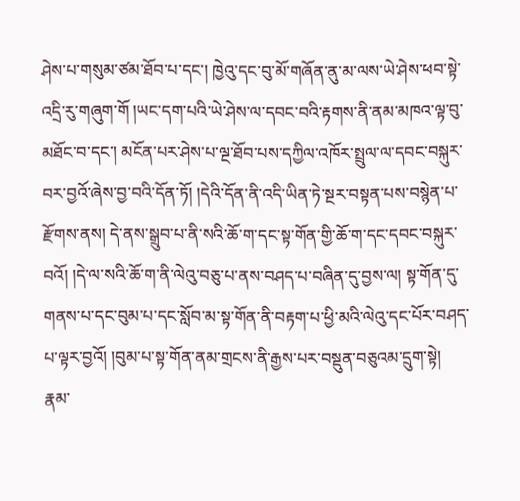ཤེས་པ་གསུམ་ཙམ་ཐོབ་པ་དང་། ཁྱེའུ་དང་བུ་མོ་གཞོན་ནུ་མ་ལས་ཡེ་ཤེས་ཕབ་སྟེ་འདྲི་རུ་གཞུག་གོ །ཡང་དག་པའི་ཡེ་ཤེས་ལ་དབང་བའི་རྟགས་ནི་ནམ་མཁའ་ལྟ་བུ་མཐོང་བ་དང་། མངོན་པར་ཤེས་པ་ལྔ་ཐོབ་པས་དཀྱིལ་འཁོར་སྤྲུལ་ལ་དབང་བསྐུར་བར་བྱའོ་ཞེས་བྱ་བའི་དོན་ཏོ། །དེའི་དོན་ནི་འདི་ཡིན་ཏེ་སྔར་བསྟན་པས་བསྙེན་པ་རྫོགས་ནས། དེ་ནས་སྒྲུབ་པ་ནི་སའི་ཆོ་ག་དང་སྟ་གོན་གྱི་ཆོ་ག་དང་དབང་བསྐུར་བའོ། །དེ་ལ་སའི་ཆོ་ག་ནི་ལེའུ་བཅུ་པ་ནས་བཤད་པ་བཞིན་དུ་བྱས་ལ། སྟ་གོན་དུ་གནས་པ་དང་བུམ་པ་དང་སློབ་མ་སྟ་གོན་ནི་བརྟག་པ་ཕྱི་མའི་ལེའུ་དང་པོར་བཤད་པ་ལྟར་བྱའོ། །བུམ་པ་སྟ་གོན་ནམ་གྲངས་ནི་རྒྱས་པར་བསྡུན་བཅུའམ་དྲུག་སྟེ། རྣམ་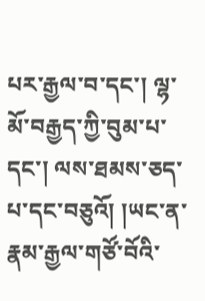པར་རྒྱལ་བ་དང་། ལྷ་མོ་བརྒྱད་ཀྱི་བུམ་པ་དང་། ལས་ཐམས་ཅད་པ་དང་བཅུའོ། །ཡང་ན་རྣམ་རྒྱལ་གཙོ་བོའི་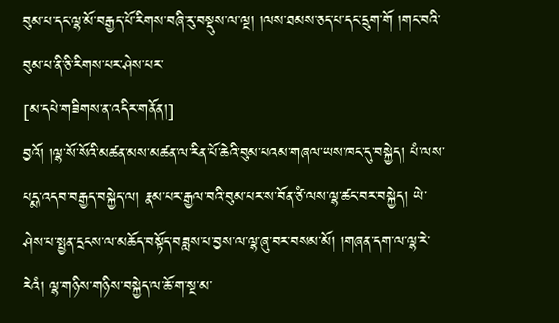བུམ་པ་དང་ལྷ་མོ་བརྒྱད་པོ་རིགས་བཞི་རུ་བསྡུས་ལ་ལྔ། །ལས་ཐམས་ཅད་པ་དང་དྲུག་གོ །གང་བའི་བུམ་པ་ནི་ཅི་རིགས་པར་ཤེས་པར་
[མ་དཔེ་གཟིགས་ན་འདིར་གནོན།]
བྱའོ། །ལྷ་སོ་སོའི་མཚན་མས་མཚན་ལ་རིན་པོ་ཆེའི་བུམ་པའམ་གཞལ་ཡས་ཁང་དུ་བསྐྱེད། པཾ་ལས་པདྨ་འདབ་བརྒྱད་བསྐྱེད་ལ། རྣམ་པར་རྒྱལ་བའི་བུམ་པར་ས་བོན་ཙཾ་ལས་ལྷ་ཚང་བར་བསྐྱེད། ཡེ་ཤེས་པ་སྤྱན་དྲངས་ལ་མཆོད་བསྟོད་བཟླས་པ་བྱས་ལ་ལྷ་ཞུ་བར་བསམ་མོ། །གཞན་དག་ལ་ལྷ་རེ་རེའཾ། ལྷ་གཉིས་གཉིས་བསྐྱེད་ལ་ཆོ་ག་སྔ་མ་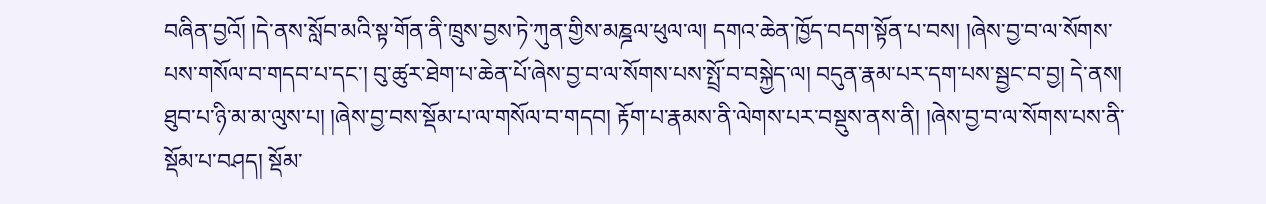བཞིན་བྱའོ། །དེ་ནས་སློབ་མའི་སྟ་གོན་ནི་ཁྲུས་བྱས་ཏེ་ཀུན་གྱིས་མཎྜལ་ཕུལ་ལ། དགའ་ཆེན་ཁྱོད་བདག་སྟོན་པ་བས། །ཞེས་བྱ་བ་ལ་སོགས་པས་གསོལ་བ་གདབ་པ་དང་། བུ་ཚུར་ཐེག་པ་ཆེན་པོ་ཞེས་བྱ་བ་ལ་སོགས་པས་སྤྲོ་བ་བསྐྱེད་ལ། བདུན་རྣམ་པར་དག་པས་སྦྱང་བ་བྱ། དེ་ནས། ཐུབ་པ་ཉི་མ་མ་ལུས་པ། །ཞེས་བྱ་བས་སྡོམ་པ་ལ་གསོལ་བ་གདབ། རྟོག་པ་རྣམས་ནི་ལེགས་པར་བསྡུས་ནས་ནི། །ཞེས་བྱ་བ་ལ་སོགས་པས་ནི་སྡོམ་པ་བཤད། སྡོམ་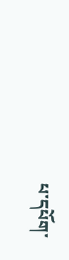པ་དཔོག་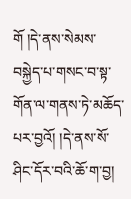གོ །དེ་ནས་སེམས་བསྐྱེད་པ་གསང་བ་སྟ་གོན་ལ་གནས་ཏེ་མཆོད་པར་བྱའོ། །དེ་ནས་སོ་ཤིང་དོར་བའི་ཆོ་ག་བྱ།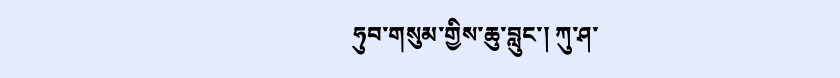ཧུབ་གསུམ་གྱིས་ཆུ་བླུང་། ཀུ་ཤ་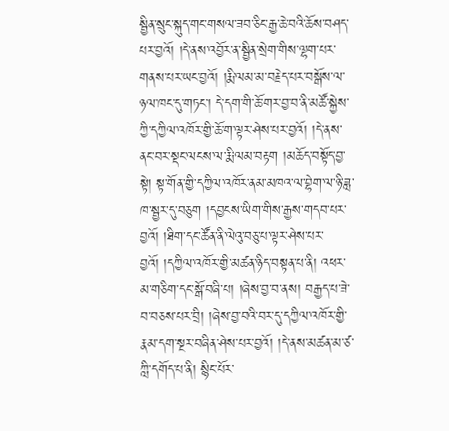སྦྱིན་སྲུང་སྐུད་གང་གསལ་ཟབ་ཅིང་རྒྱ་ཆེ་བའི་ཆོས་བཤད་པར་བྱའོ། །དེ་ནས་འབྱོར་ན་སྦྱིན་སྲེག་གིས་ལྷག་པར་གནས་པར་ཡང་བྱའོ། །རྨི་ལམ་མ་བརྗེད་པར་བསྒོས་ལ་ཉལ་ཁང་དུ་གཏང་། དེ་དག་གི་ཆོ་གར་བྱ་བ་ནི་མཚོ་སྐྱེས་ཀྱི་དཀྱིལ་འཁོར་གྱི་ཆོ་ག་ལྟར་ཤེས་པར་བྱའོ། །དེ་ནས་ནང་བར་སྡང་ལངས་ལ་རྨི་ལམ་བརྟག །མཆོད་བསྟོད་བྱ་སྟེ། སྟ་གོན་གྱི་དཀྱིལ་འཁོར་ནམ་མཁའ་ལ་བྷེག་ལ་ཉི་ཟླ་ཁ་སྦྱར་དུ་བཅུག །དབྱངས་ཡིག་གིས་རྒྱས་གདབ་པར་བྱའོ། །ཐིག་དང་ཚོན་ནི་ལེའུ་བཅུ་པ་ལྟར་ཤེས་པར་བྱའོ། །དཀྱིལ་འཁོར་གྱི་མཚན་ཉིད་བསྟན་པ་ནི། འཕར་མ་གཅིག་དང་སྒོ་བཞི་པ། །ཞེས་བྱ་བ་ནས། བརྒྱད་པ་ཟེ་བ་བཅས་པར་བྲི། །ཞེས་བྱ་བའི་བར་དུ་དཀྱིལ་འཁོར་གྱི་རྣམ་དག་སྔར་བཞིན་ཤེས་པར་བྱའོ། །དེ་ནས་མཚན་མ་ཙ་ཀླི་དགོད་པ་ནི། སྙིང་པོར་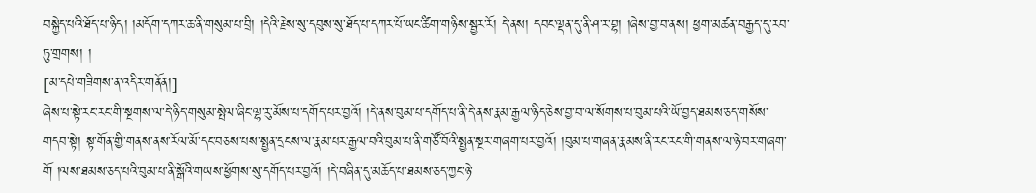བསྐྱེད་པའི་ཐོད་པ་ཉིད། །མདོག་དཀར་ཆ་ནི་གསུམ་པ་བྲི། །དེའི་རྗེས་སུ་དབུས་སུ་ཐོད་པ་དཀར་པོ་ཡང་ཚིག་གཉིས་སྦྱར་རོ། དེ་ནས། དབང་ལྡན་དུ་ནི་ཤ་ར་བྷ། །ཞེས་བྱ་བ་ནས། ཕྱག་མཚན་བརྒྱད་དུ་རབ་ཏུ་གྲགས། །
[མ་དཔེ་གཟིགས་ན་འདིར་གནོན།]
ཞེས་པ་སྟེ་རང་རང་གི་སྔགས་ལ་དེ་ཉིད་གསུམ་སྤེལ་ཞིང་ལྷ་རུ་མོས་པ་དགོད་པར་བྱའོ། །དེ་ནས་བུམ་པ་དགོད་པ་ནི་དེ་ནས་རྣམ་རྒྱལ་ཉིད་ཅེས་བྱ་བ་ལ་སོགས་པ་བུམ་པའི་ཡོ་བྱད་ཐམས་ཅད་གསོས་གདབ་སྟེ། སྟ་གོན་གྱི་གནས་ནས་རོལ་མོ་དང་བཅས་པས་སྤྱན་དྲངས་ལ་རྣམ་པར་རྒྱལ་བའི་བུམ་པ་ནི་གཙོ་བོའི་སྤྱན་སྔར་གཞག་པར་བྱའོ། །བུམ་པ་གཞན་རྣམས་ནི་རང་རང་གི་གནས་ལ་ཉེ་བར་གཞག་གོ །ལས་ཐམས་ཅད་པའི་བུམ་པ་ནི་སྒོའི་གཡས་ཕྱོགས་སུ་དགོད་པར་བྱའོ། །དེ་བཞིན་དུ་མཆོད་པ་ཐམས་ཅད་ཀྱང་ཉེ་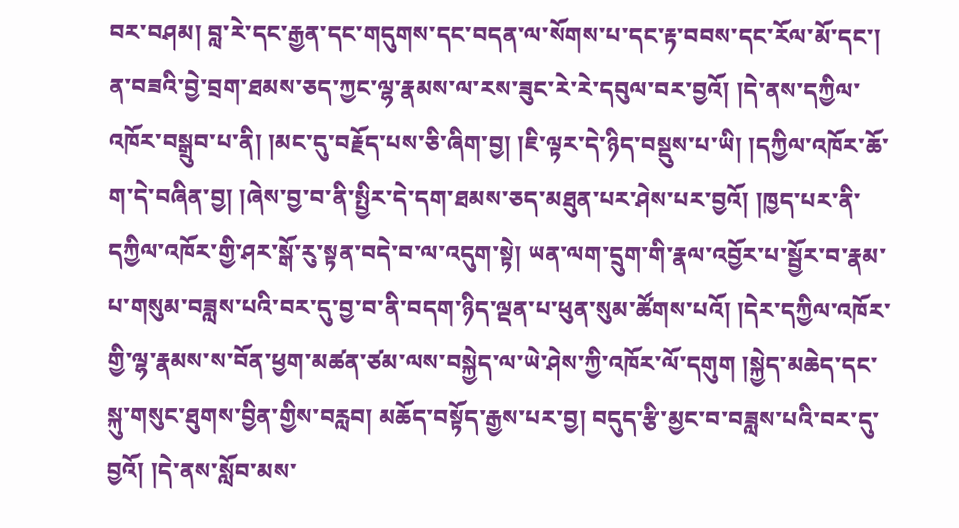བར་བཤམ། བླ་རེ་དང་རྒྱན་དང་གདུགས་དང་བདན་ལ་སོགས་པ་དང་རྟ་བབས་དང་རོལ་མོ་དང་། ན་བཟའི་བྱེ་བྲག་ཐམས་ཅད་ཀྱང་ལྷ་རྣམས་ལ་རས་ཟུང་རེ་རེ་དབུལ་བར་བྱའོ། །དེ་ནས་དཀྱིལ་འཁོར་བསྒྲུབ་པ་ནི། །མང་དུ་བརྗོད་པས་ཅི་ཞིག་བྱ། །ཇི་ལྟར་དེ་ཉིད་བསྡུས་པ་ཡི། །དཀྱིལ་འཁོར་ཆོ་ག་དེ་བཞིན་བྱ། །ཞེས་བྱ་བ་ནི་སྤྱིར་དེ་དག་ཐམས་ཅད་མཐུན་པར་ཤེས་པར་བྱའོ། །ཁྱད་པར་ནི་དཀྱིལ་འཁོར་གྱི་ཤར་སྒོ་རུ་སྟན་བདེ་བ་ལ་འདུག་སྟེ། ཡན་ལག་དྲུག་གི་རྣལ་འབྱོར་པ་སྦྱོར་བ་རྣམ་པ་གསུམ་བཟླས་པའི་བར་དུ་བྱ་བ་ནི་བདག་ཉིད་ལྡན་པ་ཕུན་སུམ་ཚོགས་པའོ། །དེར་དཀྱིལ་འཁོར་གྱི་ལྷ་རྣམས་ས་བོན་ཕྱག་མཚན་ཙམ་ལས་བསྐྱེད་ལ་ཡེ་ཤེས་ཀྱི་འཁོར་ལོ་དགུག །སྐྱེད་མཆེད་དང་སྐུ་གསུང་ཐུགས་བྱིན་གྱིས་བརླབ། མཆོད་བསྟོད་རྒྱས་པར་བྱ། བདུད་རྩི་མྱང་བ་བཟླས་པའི་བར་དུ་བྱའོ། །དེ་ནས་སློབ་མས་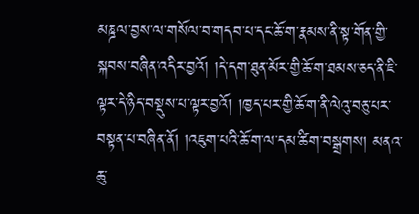མཎྜལ་བྱས་ལ་གསོལ་བ་གདབ་པ་དང་ཆོ་ག་རྣམས་ནི་སྟ་གོན་གྱི་སྐབས་བཞིན་འདིར་བྱའོ། །དེ་དག་ཐུན་མོར་གྱི་ཆོ་ག་ཐམས་ཅད་ནི་ཇི་ལྟར་དེ་ཉིད་བསྡུས་པ་ལྟར་བྱའོ། །ཁྱད་པར་གྱི་ཆོ་ག་ནི་ལེའུ་བཅུ་པར་བསྟན་པ་བཞིན་ནོ། །འཇུག་པའི་ཆོ་ག་ལ་དམ་ཚིག་བསྒྲགས། མནའ་ཆུ་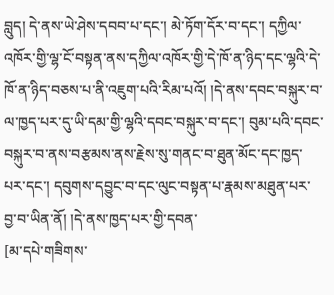བླུད། དེ་ནས་ཡེ་ཤེས་དབབ་པ་དང་། མེ་ཏོག་དོར་བ་དང་། དཀྱིལ་འཁོར་གྱི་ལྷ་ངོ་བསྟན་ནས་དཀྱིལ་འཁོར་གྱི་དེ་ཁོ་ན་ཉིད་དང་ལྷའི་དེ་ཁོ་ན་ཉིད་བཅས་པ་ནི་འཇུག་པའི་རིམ་པའོ། །དེ་ནས་དབང་བསྐུར་བ་ལ་ཁྱད་པར་དུ་ཡི་དམ་གྱི་ལྷའི་དབང་བསྐུར་བ་དང་། བུམ་པའི་དབང་བསྐུར་བ་ནས་བརྩམས་ནས་རྗེས་སུ་གནང་བ་ཐུན་མོང་དང་ཁྱད་པར་དང་། དབུགས་དབྱུང་བ་དང་ལུང་བསྟན་པ་རྣམས་མཐུན་པར་བྱ་བ་ཡིན་ནོ། །དེ་ནས་ཁྱད་པར་གྱི་དབན་
[མ་དཔེ་གཟིགས་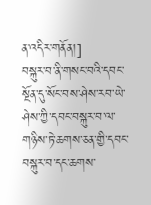ན་འདིར་གནོན།]
བསྐུར་བ་ནི་གསང་བའི་དབང་སྔོན་དུ་སོང་བས་ཤེས་རབ་ཡེ་ཤེས་ཀྱི་དབང་བསྐུར་བ་ལ་གཉིས་ཏེ་ཆགས་ཅན་གྱི་དབང་བསྐུར་བ་དང་ཆགས་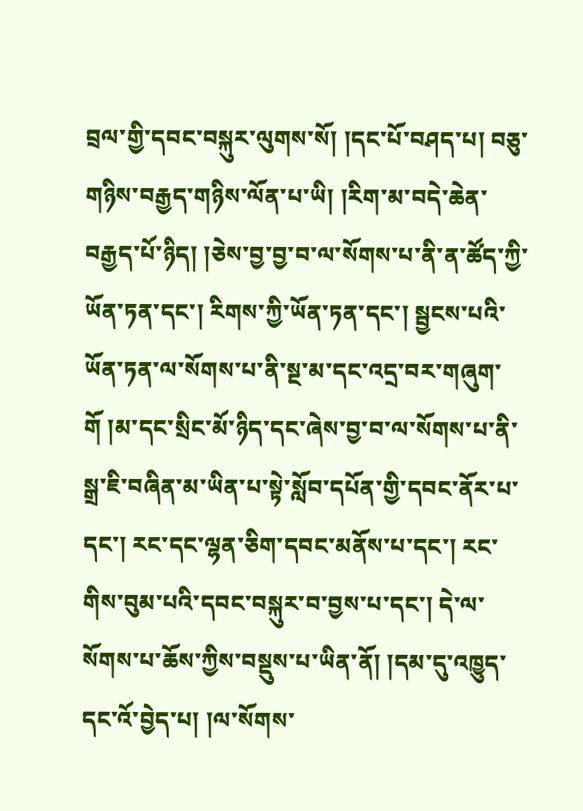བྲལ་གྱི་དབང་བསྐུར་ལུགས་སོ། །དང་པོ་བཤད་པ། བཅུ་གཉིས་བརྒྱད་གཉིས་ལོན་པ་ཡི། །རིག་མ་བདེ་ཆེན་བརྒྱད་པོ་ཉིད། །ཅེས་བྱ་བྱ་བ་ལ་སོགས་པ་ནི་ན་ཚོད་ཀྱི་ཡོན་ཏན་དང་། རིགས་ཀྱི་ཡོན་ཏན་དང་། སྦྱངས་པའི་ཡོན་ཏན་ལ་སོགས་པ་ནི་སྔ་མ་དང་འདྲ་བར་གཞུག་གོ །མ་དང་སྲིང་མོ་ཉིད་དང་ཞེས་བྱ་བ་ལ་སོགས་པ་ནི་སྒྲ་ཇི་བཞིན་མ་ཡིན་པ་སྟེ་སློབ་དཔོན་གྱི་དབང་ནོར་པ་དང་། རང་དང་ལྷན་ཅིག་དབང་མནོས་པ་དང་། རང་གིས་བུམ་པའི་དབང་བསྐུར་བ་བྱས་པ་དང་། དེ་ལ་སོགས་པ་ཆོས་ཀྱིས་བསྡུས་པ་ཡིན་ནོ། །དམ་དུ་འཁྱུད་དང་འོ་བྱེད་པ། །ལ་སོགས་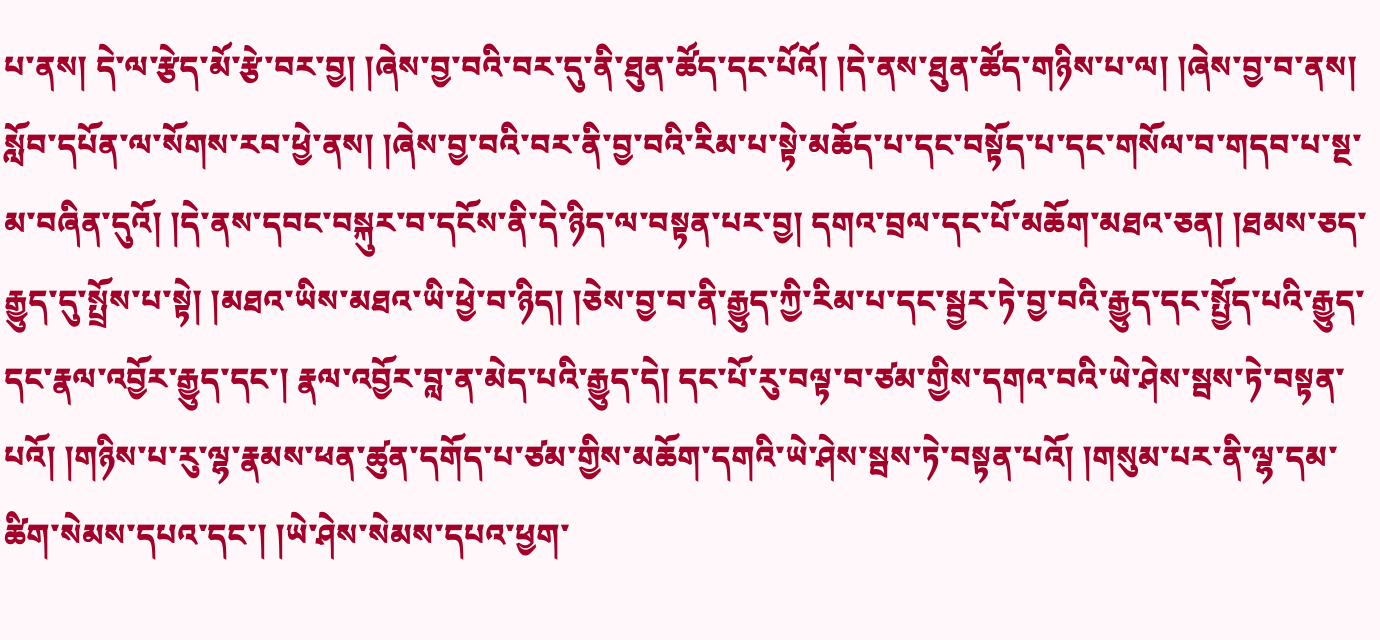པ་ནས། དེ་ལ་རྩེད་མོ་རྩེ་བར་བྱ། །ཞེས་བྱ་བའི་བར་དུ་ནི་ཐུན་ཚོད་དང་པོའོ། །དེ་ནས་ཐུན་ཚོད་གཉིས་པ་ལ། །ཞེས་བྱ་བ་ནས། སློབ་དཔོན་ལ་སོགས་རབ་ཕྱེ་ནས། །ཞེས་བྱ་བའི་བར་ནི་བྱ་བའི་རིམ་པ་སྟེ་མཆོད་པ་དང་བསྟོད་པ་དང་གསོལ་བ་གདབ་པ་སྔ་མ་བཞིན་དུའོ། །དེ་ནས་དབང་བསྐུར་བ་དངོས་ནི་དེ་ཉིད་ལ་བསྟན་པར་བྱ། དགའ་བྲལ་དང་པོ་མཆོག་མཐའ་ཅན། །ཐམས་ཅད་རྒྱུད་དུ་སྤྲོས་པ་སྟེ། །མཐའ་ཡིས་མཐའ་ཡི་ཕྱེ་བ་ཉིད། །ཅེས་བྱ་བ་ནི་རྒྱུད་ཀྱི་རིམ་པ་དང་སྦྱར་ཏེ་བྱ་བའི་རྒྱུད་དང་སྤྱོད་པའི་རྒྱུད་དང་རྣལ་འབྱོར་རྒྱུད་དང་། རྣལ་འབྱོར་བླ་ན་མེད་པའི་རྒྱུད་དེ། དང་པོ་རུ་བལྟ་བ་ཙམ་གྱིས་དགའ་བའི་ཡེ་ཤེས་སྦས་ཏེ་བསྟན་པའོ། །གཉིས་པ་རུ་ལྷ་རྣམས་ཕན་ཚུན་དགོད་པ་ཙམ་གྱིས་མཆོག་དགའི་ཡེ་ཤེས་སྦས་ཏེ་བསྟན་པའོ། །གསུམ་པར་ནི་ལྷ་དམ་ཚིག་སེམས་དཔའ་དང་། །ཡེ་ཤེས་སེམས་དཔའ་ཕྱག་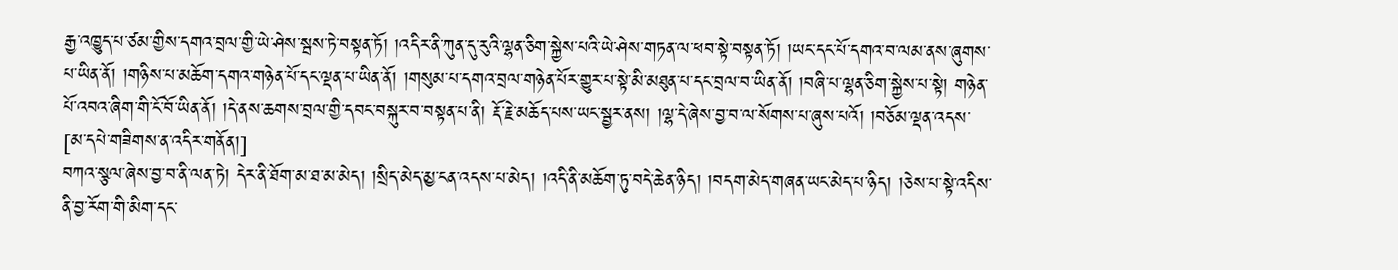རྒྱ་འཁྱུད་པ་ཙམ་གྱིས་དགའ་བྲལ་གྱི་ཡེ་ཤེས་སྦས་ཏེ་བསྟན་ཏོ། །འདིར་ནི་ཀུན་དུ་རུའི་ལྷན་ཅིག་སྐྱེས་པའི་ཡེ་ཤེས་གཏན་ལ་ཕབ་སྟེ་བསྟན་ཏོ། །ཡང་དང་པོ་དགའ་བ་ལམ་ནས་ཞུགས་པ་ཡིན་ནོ། །གཉིས་པ་མཆོག་དགའ་གཉེན་པོ་དང་ལྡན་པ་ཡིན་ནོ། །གསུམ་པ་དགའ་བྲལ་གཉེན་པོར་གྱུར་པ་སྟེ་མི་མཐུན་པ་དང་བྲལ་བ་ཡིན་ནོ། །བཞི་པ་ལྷན་ཅིག་སྐྱེས་པ་སྟེ། གཉེན་པོ་འབའ་ཞིག་གི་ངོ་བོ་ཡིན་ནོ། །དེ་ནས་ཆགས་བྲལ་གྱི་དབང་བསྐུར་བ་བསྟན་པ་ནི། རྡོ་རྗེ་མཆོད་པས་ཡང་སྦྱར་ནས། །ལྷ་དེ་ཞེས་བྱ་བ་ལ་སོགས་པ་ཞུས་པའོ། །བཅོམ་ལྡན་འདས་
[མ་དཔེ་གཟིགས་ན་འདིར་གནོན།]
བཀའ་སྩལ་ཞེས་བྱ་བ་ནི་ལན་ཏེ། དེར་ནི་ཐོག་མ་ཐ་མ་མེད། །སྲིད་མེད་མྱ་ངན་འདས་པ་མེད། །འདི་ནི་མཆོག་ཏུ་བདེ་ཆེན་ཉིད། །བདག་མེད་གཞན་ཡང་མེད་པ་ཉིད། །ཅེས་པ་སྟེ་འདིས་ནི་བྱ་རོག་གི་མིག་དང་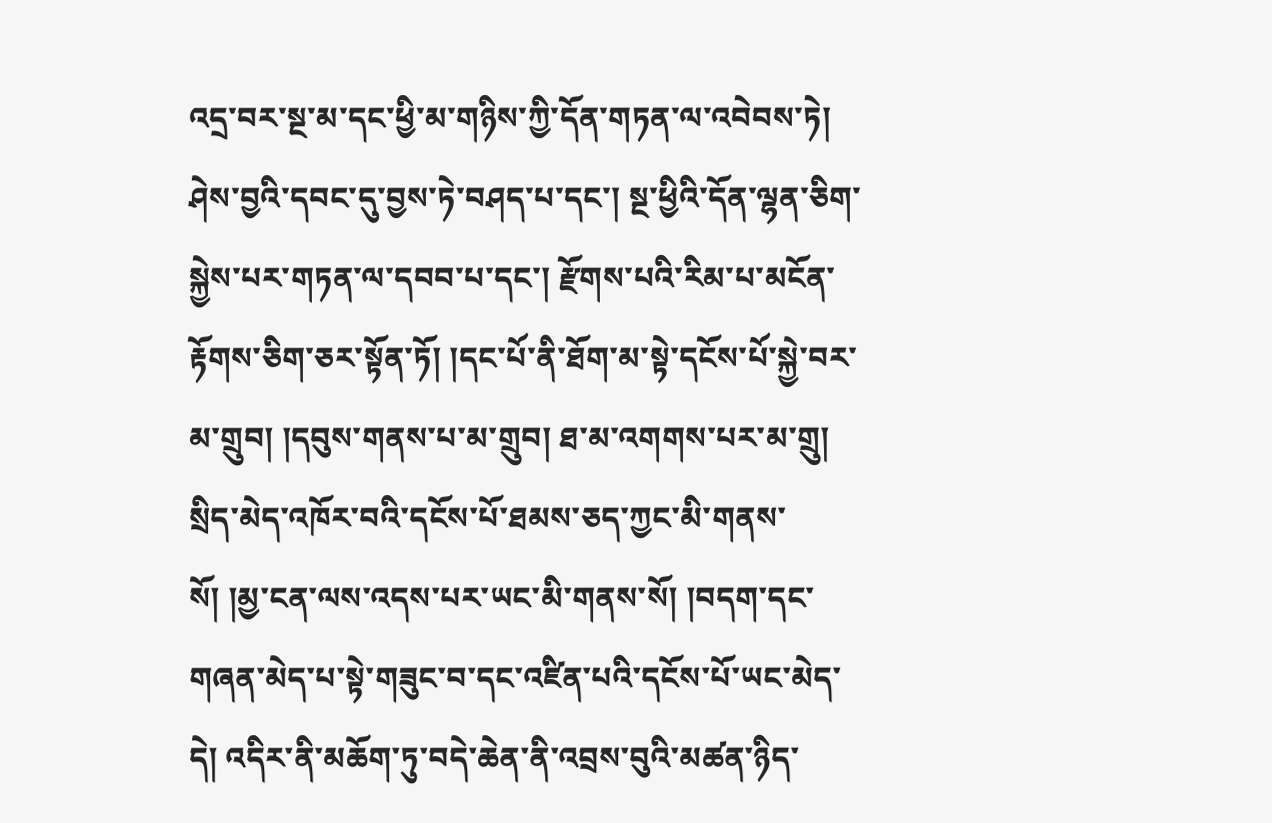འདྲ་བར་སྔ་མ་དང་ཕྱི་མ་གཉིས་ཀྱི་དོན་གཏན་ལ་འབེབས་ཏེ། ཤེས་བྱའི་དབང་དུ་བྱས་ཏེ་བཤད་པ་དང་། སྔ་ཕྱིའི་དོན་ལྷན་ཅིག་སྐྱེས་པར་གཏན་ལ་དབབ་པ་དང་། རྫོགས་པའི་རིམ་པ་མངོན་རྟོགས་ཅིག་ཅར་སྟོན་ཏོ། །དང་པོ་ནི་ཐོག་མ་སྟེ་དངོས་པོ་སྐྱེ་བར་མ་གྲུབ། །དབུས་གནས་པ་མ་གྲུབ། ཐ་མ་འགགས་པར་མ་གྲུ། སྲིད་མེད་འཁོར་བའི་དངོས་པོ་ཐམས་ཅད་ཀྱང་མི་གནས་སོ། །མྱ་ངན་ལས་འདས་པར་ཡང་མི་གནས་སོ། །བདག་དང་གཞན་མེད་པ་སྟེ་གཟུང་བ་དང་འཛིན་པའི་དངོས་པོ་ཡང་མེད་དེ། འདིར་ནི་མཆོག་ཏུ་བདེ་ཆེན་ནི་འབྲས་བུའི་མཚན་ཉིད་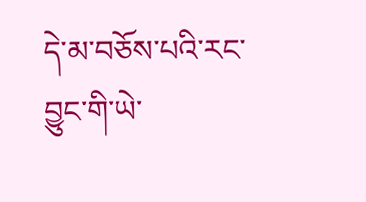དེ་མ་བཅོས་པའི་རང་བྱུང་གི་ཡེ་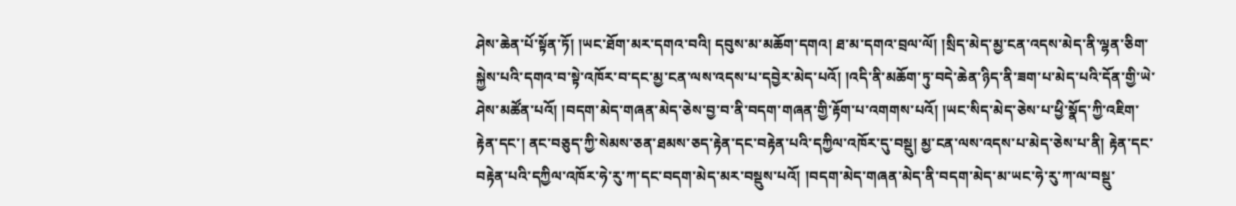ཤེས་ཆེན་པོ་སྟོན་ཏོ། །ཡང་ཐོག་མར་དགའ་བའི། དབུས་མ་མཆོག་དགའ། ཐ་མ་དགའ་བྲལ་ལོ། །སྲིད་མེད་མྱ་ངན་འདས་མེད་ནི་ལྷན་ཅིག་སྐྱེས་པའི་དགའ་བ་སྟེ་འཁོར་བ་དང་མྱ་ངན་ལས་འདས་པ་དབྱེར་མེད་པའོ། །འདི་ནི་མཆོག་ཏུ་བདེ་ཆེན་ཉིད་ནི་ཟག་པ་མེད་པའི་དོན་གྱི་ཡེ་ཤེས་མཚོན་པའོ། །བདག་མེད་གཞན་མེད་ཅེས་བྱ་བ་ནི་བདག་གཞན་གྱི་རྟོག་པ་འགགས་པའོ། །ཡང་སིད་མེད་ཅེས་པ་ཕྱི་སྣོད་ཀྱི་འཇིག་རྟེན་དང་། ནང་བཅུད་ཀྱི་སེམས་ཅན་ཐམས་ཅད་རྟེན་དང་བརྟེན་པའི་དཀྱིལ་འཁོར་དུ་བསྡུ། མྱ་ངན་ལས་འདས་པ་མེད་ཅེས་པ་ནི། རྟེན་དང་བརྟེན་པའི་དཀྱིལ་འཁོར་ཧེ་རུ་ཀ་དང་བདག་མེད་མར་བསྡུས་པའོ། །བདག་མེད་གཞན་མེད་ནི་བདག་མེད་མ་ཡང་ཧེ་རུ་ཀ་ལ་བསྡུ་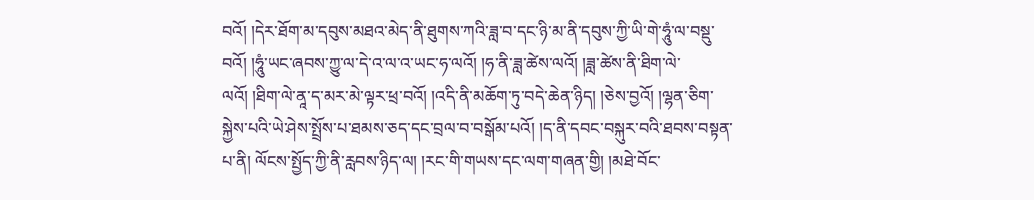བའོ། །དེར་ཐོག་མ་དབུས་མཐའ་མེད་ནི་ཐུགས་ཀའི་ཟླ་བ་དང་ཉི་མ་ནི་དབུས་ཀྱི་ཡི་གེ་ཧཱུཾ་ལ་བསྡུ་བའོ། །ཧཱུཾ་ཡང་ཞབས་ཀྱུ་ལ་དེ་འ་ལ་འ་ཡང་ཧ་ལའོ། །ཧ་ནི་ཟླ་ཚེས་ལའོ། །ཟླ་ཚེས་ནི་ཐིག་ལེ་ལའོ། །ཐིག་ལེ་ནཱ་ད་མར་མེ་ལྟར་ཕྲ་བའོ། །འདི་ནི་མཆོག་ཏུ་བདེ་ཆེན་ཉིད། །ཅེས་བྱའོ། །ལྷན་ཅིག་སྐྱེས་པའི་ཡེ་ཤེས་སྤྲོས་པ་ཐམས་ཅད་དང་བྲལ་བ་བསྒོམ་པའོ། །ད་ནི་དབང་བསྐུར་བའི་ཐབས་བསྟན་པ་ནི། ལོངས་སྤྱོད་ཀྱི་ནི་རླབས་ཉིད་ལ། །རང་གི་གཡས་དང་ལག་གཞན་གྱི། །མཐེ་བོང་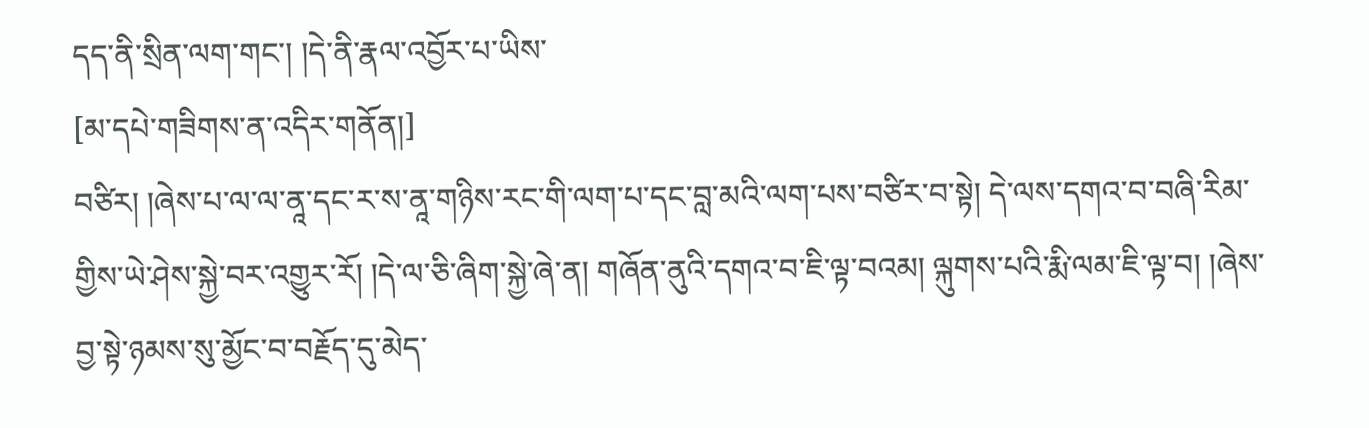དད་ནི་སྲིན་ལག་གང་། །དེ་ནི་རྣལ་འབྱོར་པ་ཡིས་
[མ་དཔེ་གཟིགས་ན་འདིར་གནོན།]
བཙིར། །ཞེས་པ་ལ་ལ་ནཱ་དང་ར་ས་ནཱ་གཉིས་རང་གི་ལག་པ་དང་བླ་མའི་ལག་པས་བཙིར་བ་སྟེ། དེ་ལས་དགའ་བ་བཞི་རིམ་གྱིས་ཡེ་ཤེས་སྐྱེ་བར་འགྱུར་རོ། །དེ་ལ་ཅི་ཞིག་སྐྱེ་ཞེ་ན། གཞོན་ནུའི་དགའ་བ་ཇི་ལྟ་བའམ། ལྐུགས་པའི་རྨི་ལམ་ཇི་ལྟ་བ། །ཞེས་བྱ་སྟེ་ཉམས་སུ་མྱོང་བ་བརྗོད་དུ་མེད་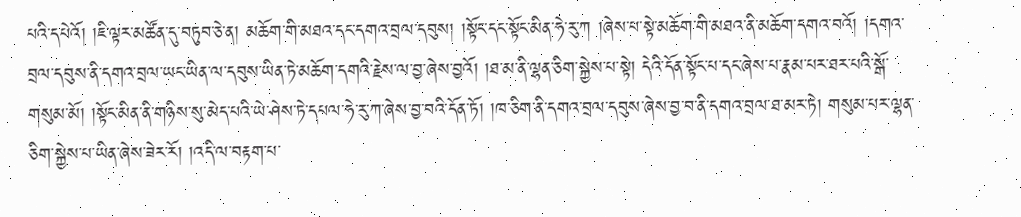པའི་དཔེའོ། །ཇི་ལྟར་མཚོན་དུ་བཏུབ་ཅེ་ན། མཆོག་གི་མཐའ་དང་དགའ་བྲལ་དབུས། །སྟོང་དང་སྟོང་མིན་ཧེ་རུ་ཀ །ཞེས་པ་སྟེ་མཆོག་གི་མཐའ་ནི་མཆོག་དགའ་བའོ། །དགའ་བྲལ་དབུས་ནི་དགའ་བྲལ་ཡང་ཡིན་ལ་དབུས་ཡིན་ཏེ་མཆོག་དགའི་རྗེས་ལ་བྱ་ཞེས་བྱའོ། །ཐ་མ་ནི་ལྷན་ཅིག་སྐྱེས་པ་སྟེ། དེའི་དོན་སྟོང་པ་དང་ཞེས་པ་རྣམ་པར་ཐར་པའི་སྒོ་གསུམ་མོ། །སྟོང་མིན་ནི་གཉིས་སུ་མེད་པའི་ཡེ་ཤེས་ཏེ་དཔལ་ཧེ་རུ་ཀ་ཞེས་བྱ་བའི་དོན་ཏོ། །ཁ་ཅིག་ནི་དགའ་བྲལ་དབུས་ཞེས་བྱ་བ་ནི་དགའ་བྲལ་ཐ་མར་ཏེ། གསུམ་པར་ལྷན་ཅིག་སྐྱེས་པ་ཡིན་ཞེས་ཟེར་རོ། །འདི་ལ་བརྟག་པ་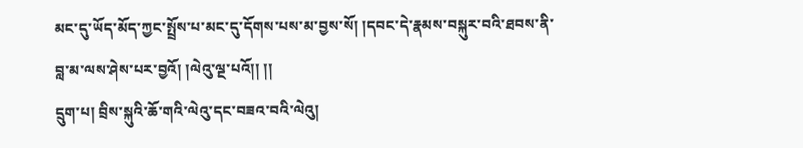མང་དུ་ཡོད་མོད་ཀྱང་སྤྲོས་པ་མང་དུ་དོགས་པས་མ་བྱས་སོ། །དབང་དེ་རྣམས་བསྐུར་བའི་ཐབས་ནི་བླ་མ་ལས་ཤེས་པར་བྱའོ། །ལེའུ་ལྔ་པའོ།། །།
དྲུག་པ། བྲིས་སྐུའི་ཆོ་གའི་ལེའུ་དང་བཟའ་བའི་ལེའུ།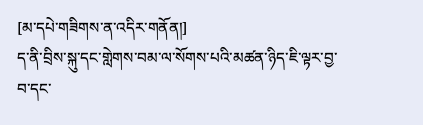[མ་དཔེ་གཟིགས་ན་འདིར་གནོན།]
ད་ནི་བྲིས་སྐུ་དང་གླེགས་བམ་ལ་སོགས་པའི་མཚན་ཉིད་ཇི་ལྟར་བྱ་བ་དང་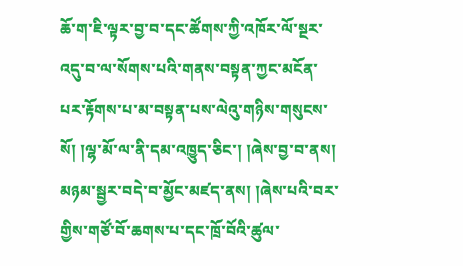ཆོ་ག་ཇི་ལྟར་བྱ་བ་དང་ཚོགས་ཀྱི་འཁོར་ལོ་སྔར་འདུ་བ་ལ་སོགས་པའི་གནས་བསྟན་ཀྱང་མངོན་པར་རྟོགས་པ་མ་བསྟན་པས་ལེའུ་གཉིས་གསུངས་སོ། །ལྷ་མོ་ལ་ནི་དམ་འཁྱུད་ཅིང་། །ཞེས་བྱ་བ་ནས། མཉམ་སྦྱར་བདེ་བ་མྱོང་མཛད་ནས། །ཞེས་པའི་བར་གྱིས་གཙོ་བོ་ཆགས་པ་དང་ཁྲོ་བོའི་ཚུལ་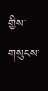གྱིས་གསུངས་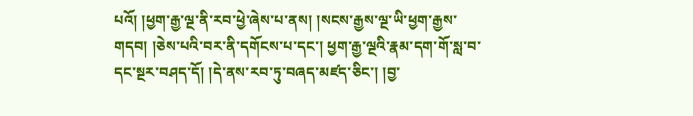པའོ། །ཕྱག་རྒྱ་ལྔ་ནི་རབ་ཕྱེ་ཞེས་པ་ནས། །སངས་རྒྱས་ལྔ་ཡི་ཕྱག་རྒྱས་གདབ། །ཅེས་པའི་བར་ནི་དགོངས་པ་དང་། ཕྱག་རྒྱ་ལྔའི་རྣམ་དག་གོ་སླ་བ་དང་སྔར་བཤད་དོ། །དེ་ནས་རབ་ཏུ་བཞད་མཛད་ཅིང་། །བྱ་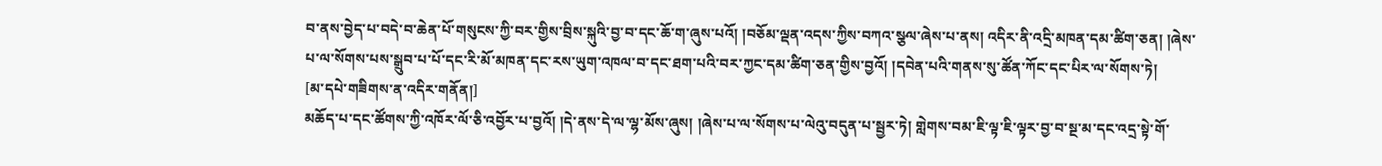བ་ནས་བྱེད་པ་བདེ་བ་ཆེན་པོ་གསུངས་ཀྱི་བར་གྱིས་བྲིས་སྐུའི་བྱ་བ་དང་ཆོ་ག་ཞུས་པའོ། །བཅོམ་ལྡན་འདས་ཀྱིས་བཀའ་སྩལ་ཞེས་པ་ནས། འདིར་ནི་འདྲི་མཁན་དམ་ཚིག་ཅན། །ཞེས་པ་ལ་སོགས་པས་སྒྲུབ་པ་པོ་དང་རི་མོ་མཁན་དང་རས་ཡུག་འཁལ་བ་དང་ཐག་པའི་བར་ཀྱང་དམ་ཚིག་ཅན་གྱིས་བྱའོ། །དབེན་པའི་གནས་སུ་ཚོན་ཀོང་དང་པིར་ལ་སོགས་ཏེ།
[མ་དཔེ་གཟིགས་ན་འདིར་གནོན།]
མཆོད་པ་དང་ཚོགས་ཀྱི་འཁོར་ལོ་ཅི་འབྱོར་པ་བྱའོ། །དེ་ནས་དེ་ལ་ལྷ་མོས་ཞུས། །ཞེས་པ་ལ་སོགས་པ་ལེའུ་བདུན་པ་སྦྱར་ཏེ། གླེགས་བམ་ཇི་ལྟ་ཇི་ལྟར་བྱ་བ་སྔ་མ་དང་འདྲ་སྟེ་གོ་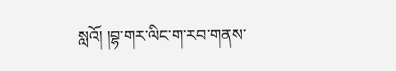སླའོ། །བྷ་གར་ལིང་ག་རབ་གནས་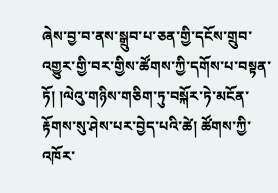ཞེས་བྱ་བ་ནས་སྒྲུབ་པ་ཅན་གྱི་དངོས་གྲུབ་འགྱུར་གྱི་བར་གྱིས་ཚོགས་ཀྱི་དགོས་པ་བསྟན་ཏོ། །ལེའུ་གཉིས་གཅིག་ཏུ་བསྐོར་ཏེ་མངོན་རྟོགས་སུ་ཤེས་པར་བྱེད་པའི་ཚེ། ཚོགས་ཀྱི་འཁོར་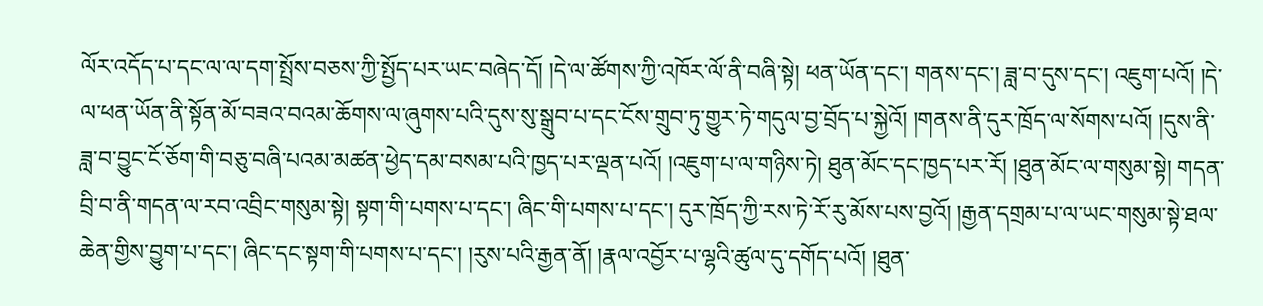ལོར་འདོད་པ་དང་ལ་ལ་དག་སྤྲོས་བཅས་ཀྱི་སྤྱོད་པར་ཡང་བཞེད་དོ། །དེ་ལ་ཚོགས་ཀྱི་འཁོར་ལོ་ནི་བཞི་སྟེ། ཕན་ཡོན་དང་། གནས་དང་། ཟླ་བ་དུས་དང་། འཇུག་པའོ། །དེ་ལ་ཕན་ཡོན་ནི་སྟོན་མོ་བཟའ་བའམ་ཆོགས་ལ་ཞུགས་པའི་དུས་སུ་སྒྲུབ་པ་དང་ངོས་གྲུབ་ཏུ་གྱུར་ཏེ་གདུལ་བྱ་བྲོད་པ་སྐྱེའོ། །གནས་ནི་དུར་ཁྲོད་ལ་སོགས་པའོ། །དུས་ནི་ཟླ་བ་བྱུང་ངོ་ཅོག་གི་བཅུ་བཞི་པའམ་མཚན་ཕྱེད་དམ་བསམ་པའི་ཁྱད་པར་ལྡན་པའོ། །འཇུག་པ་ལ་གཉིས་ཏེ། ཐུན་མོང་དང་ཁྱད་པར་རོ། །ཐུན་མོང་ལ་གསུམ་སྟེ། གདན་བྲི་བ་ནི་གདན་ལ་རབ་འབྲིང་གསུམ་སྟེ། སྟག་གི་པགས་པ་དང་། ཞིང་གི་པགས་པ་དང་། དུར་ཁྲོད་ཀྱི་རས་ཏེ་རོ་རུ་མོས་པས་བྱའོ། །རྒྱན་དགྲམ་པ་ལ་ཡང་གསུམ་སྟེ་ཐལ་ཆེན་གྱིས་བྱུག་པ་དང་། ཞིང་དང་སྟག་གི་པགས་པ་དང་། །རུས་པའི་རྒྱན་ནོ། །རྣལ་འབྱོར་པ་ལྷའི་ཚུལ་དུ་དགོད་པའོ། །ཐུན་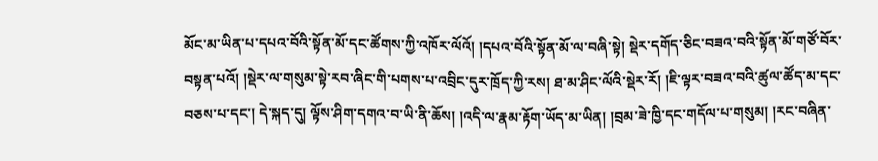མོང་མ་ཡིན་པ་དཔའ་བོའི་སྟོན་མོ་དང་ཚོགས་ཀྱི་འཁོར་ལོའོ། །དཔའ་བོའི་སྟོན་མོ་ལ་བཞི་སྟེ། སྡེར་དགོད་ཅིང་བཟའ་བའི་སྟོན་མོ་གཙོ་བོར་བསྟན་པའོ། །སྡེར་ལ་གསུམ་སྟེ་རབ་ཞིང་གི་པགས་པ་འབྲིང་དུར་ཁྲོད་ཀྱི་རས། ཐ་མ་ཤིང་ལོའི་སྡེར་རོ། །ཇི་ལྟར་བཟའ་བའི་ཚུལ་ཚོད་མ་དང་བཅས་པ་དང་། དེ་སྐད་དུ། ལྟོས་ཤིག་དགའ་བ་ཡི་ནི་ཆོས། །འདི་ལ་རྣམ་རྟོག་ཡོད་མ་ཡིན། །བྲམ་ཟེ་ཁྱི་དང་གདོལ་པ་གསུམ། །རང་བཞིན་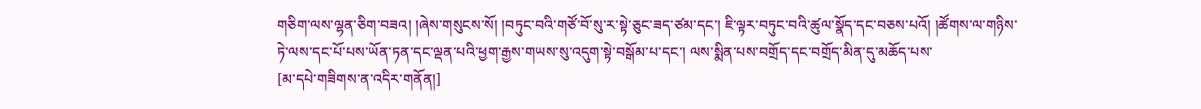གཅིག་ལས་ལྷན་ཅིག་བཟའ། །ཞེས་གསུངས་སོ། །བཏུང་བའི་གཙོ་བོ་སུ་ར་སྟེ་ཅུང་ཟད་ཙམ་དང་། ཇི་ལྟར་བཏུང་བའི་ཚུལ་སྣོད་དང་བཅས་པའོ། །ཚོགས་ལ་གཉིས་ཏེ་ལས་དང་པོ་པས་ཡོན་ཏན་དང་ལྡན་པའི་ཕྱག་རྒྱས་གཡས་སུ་འདུག་སྟེ་བསྒོམ་པ་དང་། ལས་སྨིན་པས་བགྲོད་དང་བགྲོད་མིན་དུ་མཆོད་པས་
[མ་དཔེ་གཟིགས་ན་འདིར་གནོན།]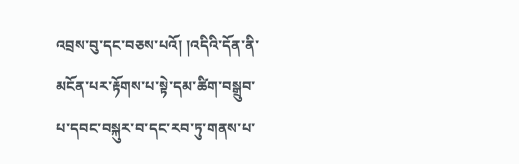འབྲས་བུ་དང་བཅས་པའོ། །འདིའི་དོན་ནི་མངོན་པར་རྟོགས་པ་སྟེ་དམ་ཚིག་བསྒྲུབ་པ་དབང་བསྐུར་བ་དང་རབ་ཏུ་གནས་པ་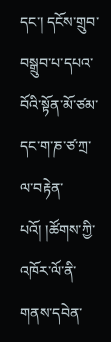དང་། དངོས་གྲུབ་བསྒྲུབ་པ་དཔའ་བོའི་སྟོན་མོ་ཙམ་དང་ག་ཎ་ཙ་ཀྲ་ལ་བརྟེན་པའོ། །ཚོགས་ཀྱི་འཁོར་ལོ་ནི་གནས་དབེན་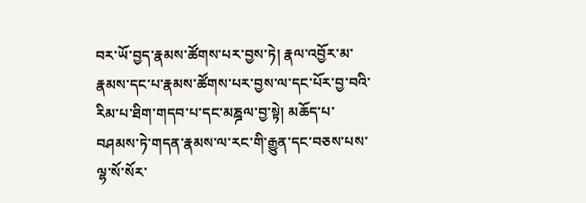བར་ཡོ་བྱད་རྣམས་ཚོགས་པར་བྱས་ཏེ། རྣལ་འབྱོར་མ་རྣམས་དང་པ་རྣམས་ཚོགས་པར་བྱས་ལ་དང་པོར་བྱ་བའི་རིམ་པ་ཐིག་གདབ་པ་དང་མཎྜལ་བྱ་སྟེ། མཆོད་པ་བཤམས་ཏེ་གདན་རྣམས་ལ་རང་གི་རྒྱུན་དང་བཅས་པས་ལྷ་སོ་སོར་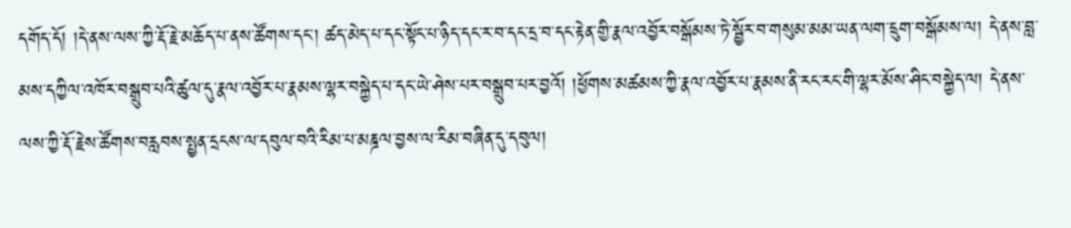དགོད་དོ། །དེ་ནས་ལས་ཀྱི་རྡོ་རྗེ་མཆོད་པ་ནས་ཚོགས་དང་། ཚད་མེད་པ་དང་སྟོང་པ་ཉིད་དང་ར་བ་དང་དྲ་བ་དང་རྟེན་གྱི་རྣལ་འབྱོར་བསྒོམས་ཏེ་སྦྱོར་བ་གསུམ་མམ་ཡན་ལག་དྲུག་བསྒོམས་ལ། དེ་ནས་བླ་མས་དཀྱིལ་འཁོར་བསྒྲུབ་པའི་ཚུལ་དུ་རྣལ་འབྱོར་པ་རྣམས་ལྷར་བསྐྱེད་པ་དང་ཡེ་ཤེས་པར་བསྒྲུབ་པར་བྱའོ། །ཕྱོགས་མཚམས་ཀྱི་རྣལ་འབྱོར་པ་རྣམས་ནི་རང་རང་གི་ལྷར་མོས་ཤིང་བསྐྱེད་ལ། དེ་ནས་ལས་ཀྱི་རྡོ་རྗེས་ཚོགས་བརླབས་སྤྱན་དྲངས་ལ་དབུལ་བའི་རིམ་པ་མཎྜལ་བྱས་ལ་རིམ་བཞིན་དུ་དབུལ།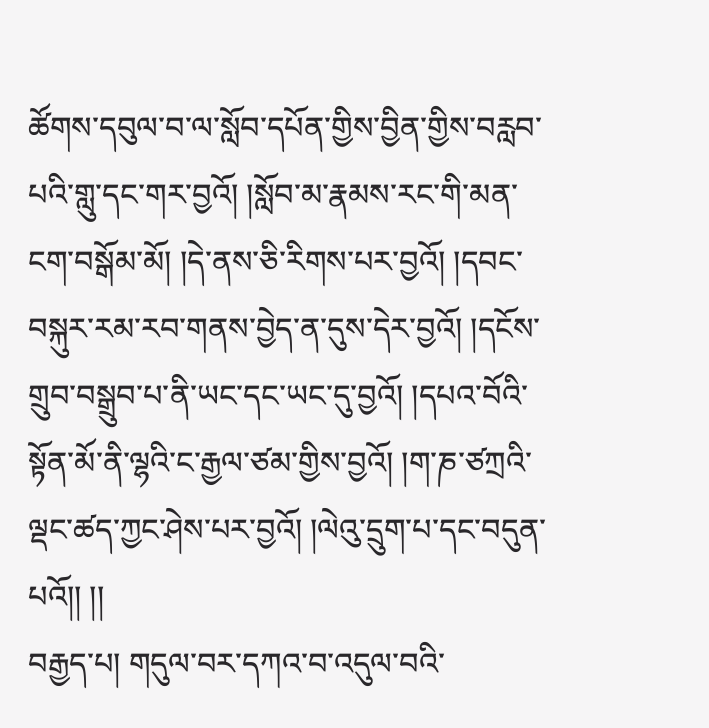ཚོགས་དབུལ་བ་ལ་སློབ་དཔོན་གྱིས་བྱིན་གྱིས་བརླབ་པའི་གླུ་དང་གར་བྱའོ། །སློབ་མ་རྣམས་རང་གི་མན་ངག་བསྒོམ་མོ། །དེ་ནས་ཅི་རིགས་པར་བྱའོ། །དབང་བསྐུར་རམ་རབ་གནས་བྱེད་ན་དུས་དེར་བྱའོ། །དངོས་གྲུབ་བསྒྲུབ་པ་ནི་ཡང་དང་ཡང་དུ་བྱའོ། །དཔའ་བོའི་སྟོན་མོ་ནི་ལྷའི་ང་རྒྱལ་ཙམ་གྱིས་བྱའོ། །ག་ཎ་ཙཀྲའི་ལྡང་ཚད་ཀྱང་ཤེས་པར་བྱའོ། །ལེའུ་དྲུག་པ་དང་བདུན་པའོ།། །།
བརྒྱད་པ། གདུལ་བར་དཀའ་བ་འདུལ་བའི་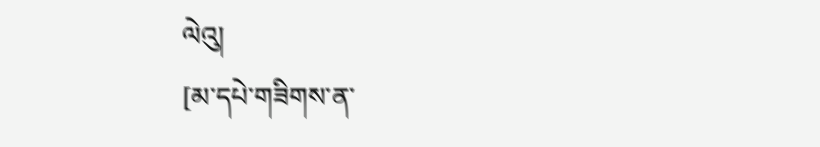ལེའུ།
[མ་དཔེ་གཟིགས་ན་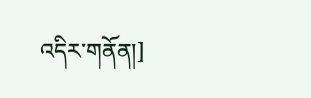འདིར་གནོན།]